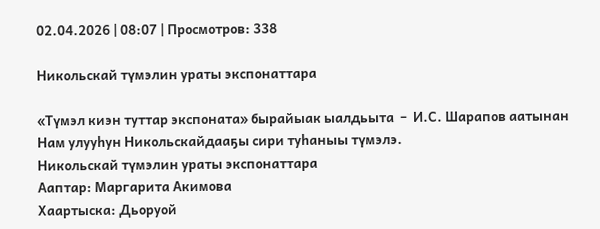02.04.2026 | 08:07 | Просмотров: 338

Никольскай түмэлин ураты экспонаттара

«Түмэл киэн туттар экспоната» бырайыак ыалдьыта  –  И.С. Шарапов аатынан Нам улууһун Никольскайдааҕы сири туһаныы түмэлэ.
Никольскай түмэлин ураты экспонаттара
Ааптар: Маргарита Акимова
Хаартыска: Дьоруой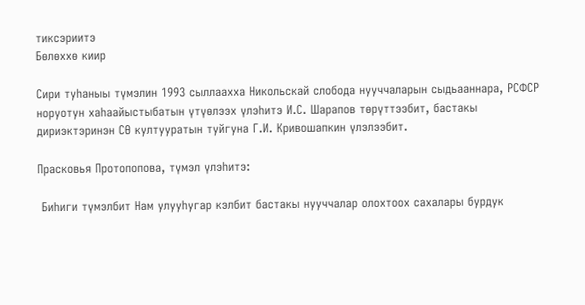тиксэриитэ
Бөлөххө киир

Сири туһаныы түмэлин 1993 сыллаахха Никольскай слобода нууччаларын сыдьааннара, РСФСР норуотун хаһаайыстыбатын үтүөлээх үлэһитэ И.С. Шарапов төрүттээбит, бастакы дириэктэринэн СӨ култууратын туйгуна Г.И. Кривошапкин үлэлээбит.

Прасковья Протопопова, түмэл үлэһитэ:

 Биһиги түмэлбит Нам улууһугар кэлбит бастакы нууччалар олохтоох сахалары бурдук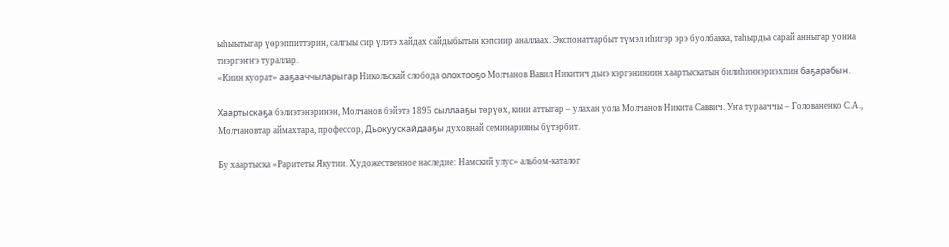ыһыытыгар үөрэппиттэрин, салгыы сир үлэтэ хайдах сайдыбытын кэпсиир аналлаах. Экспонаттарбыт түмэл иһигэр эрэ буолбакка, таһырдьа сарай анныгар уонна тиэргэҥҥэ тураллар.
«Киин куорат» ааҕааччыларыгар Никольскай слобода олохтооҕо Молчанов Вавил Никитич дьиэ кэргэниниин хаартыскатын билиһиннэриэхпин баҕарабын.

Хаартыскаҕа бэлиэтэнэринэн, Молчанов бэйэтэ 1895 сыллааҕы төрүөх, кини аттыгар – улахан уола Молчанов Никита Саввич. Уҥа турааччы – Голованенко С.А., Молчановтар аймахтара, профессор, Дьокуускайдааҕы духовнай семинарияны бүтэрбит.

Бу хаартыска «Раритеты Якутии. Художественное наследие: Намский улус» альбом-каталог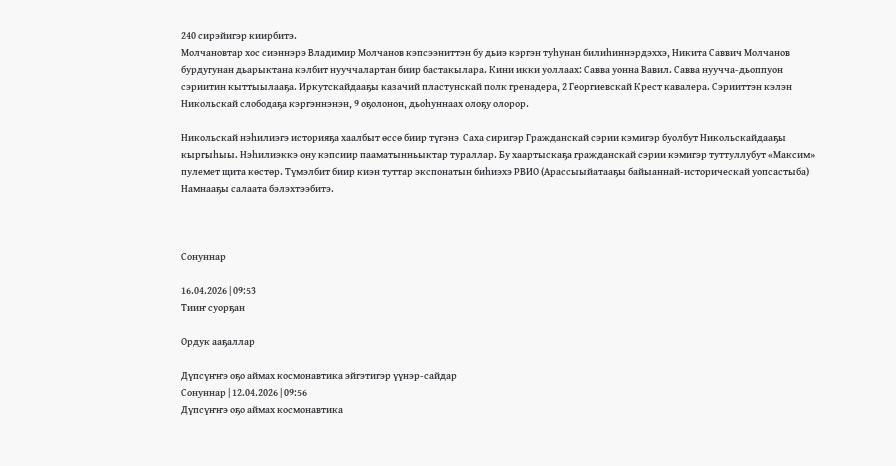240 сирэйигэр киирбитэ.
Молчановтар хос сиэннэрэ Владимир Молчанов кэпсээниттэн бу дьиэ кэргэн туһунан билиһиннэрдэххэ, Никита Саввич Молчанов бурдугунан дьарыктана кэлбит нууччалартан биир бастакылара. Кини икки уоллаах: Савва уонна Вавил. Савва нуучча-дьоппуон сэриитин кыттыылааҕа. Иркутскайдааҕы казачий пластунскай полк гренадера, 2 Георгиевскай Крест кавалера. Сэрииттэн кэлэн Никольскай слободаҕа кэргэннэнэн, 9 оҕолонон, дьоһуннаах олоҕу олорор.

Никольскай нэһилиэгэ историяҕа хаалбыт өссө биир түгэнэ  Саха сиригэр Гражданскай сэрии кэмигэр буолбут Никольскайдааҕы кыргыһыы. Нэһилиэккэ ону кэпсиир пааматынньыктар тураллар. Бу хаартыскаҕа гражданскай сэрии кэмигэр туттуллубут «Максим» пулемет щита көстөр. Түмэлбит биир киэн туттар экспонатын биһиэхэ РВИО (Арассыыйатааҕы байыаннай-историческай уопсастыба) Намнааҕы салаата бэлэхтээбитэ.



Сонуннар

16.04.2026 | 09:53
Тииҥ суорҕан

Ордук ааҕаллар

Дүпсүҥҥэ оҕо аймах космонавтика эйгэтигэр үүнэр-сайдар
Сонуннар | 12.04.2026 | 09:56
Дүпсүҥҥэ оҕо аймах космонавтика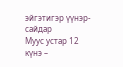эйгэтигэр үүнэр-сайдар
Муус устар 12 күнэ –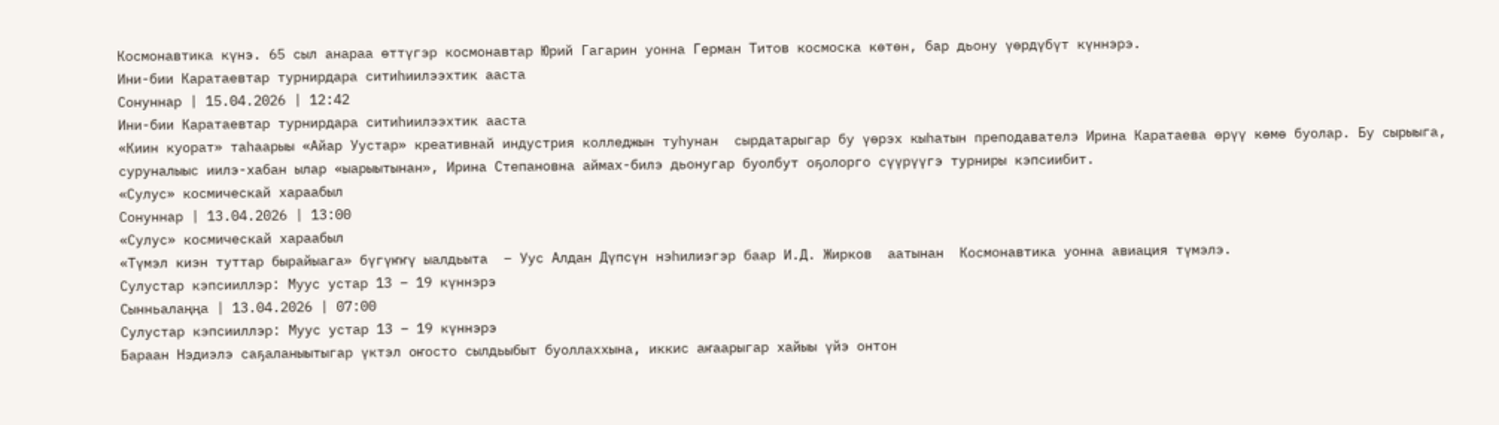Космонавтика күнэ. 65 сыл анараа өттүгэр космонавтар Юрий Гагарин уонна Герман Титов космоска көтөн, бар дьону үөрдүбүт күннэрэ.
Ини-бии Каратаевтар турнирдара ситиһиилээхтик ааста
Сонуннар | 15.04.2026 | 12:42
Ини-бии Каратаевтар турнирдара ситиһиилээхтик ааста
«Киин куорат» таһаарыы «Айар Уустар» креативнай индустрия колледжын туһунан  сырдатарыгар бу үөрэх кыһатын преподавателэ Ирина Каратаева өрүү көмө буолар. Бу сырыыга, суруналыыс иилэ-хабан ылар «ыарыытынан», Ирина Степановна аймах-билэ дьонугар буолбут оҕолорго сүүрүүгэ турниры кэпсиибит.
«Сулус» космическай хараабыл
Сонуннар | 13.04.2026 | 13:00
«Сулус» космическай хараабыл
«Түмэл киэн туттар бырайыага» бүгүҥҥү ыалдьыта  – Уус Алдан Дүпсүн нэһилиэгэр баар И.Д. Жирков  аатынан  Космонавтика уонна авиация түмэлэ.
Сулустар кэпсииллэр: Муус устар 13 – 19 күннэрэ
Сынньалаңңа | 13.04.2026 | 07:00
Сулустар кэпсииллэр: Муус устар 13 – 19 күннэрэ
Бараан Нэдиэлэ саҕаланыытыгар үктэл оҥосто сылдьыбыт буоллаххына, иккис аҥаарыгар хайыы үйэ онтон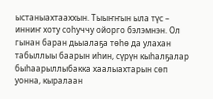ыстаныахтааххын. Тыыҥҥын ыла түс – инниҥ хоту соһуччу ойорго бэлэмнэн. Ол гынан баран дьыалаҕа төһө да улахан табыллыы баарын иһин, сүрүн кыһалҕалар быһаарыллыбакка хаалыахтарын сөп уонна, кыралаан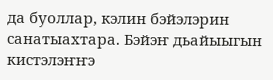да буоллар, кэлин бэйэлэрин санатыахтара. Бэйэҥ дьайыыгын кистэлэҥҥэ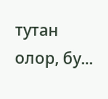тутан олор, бу...